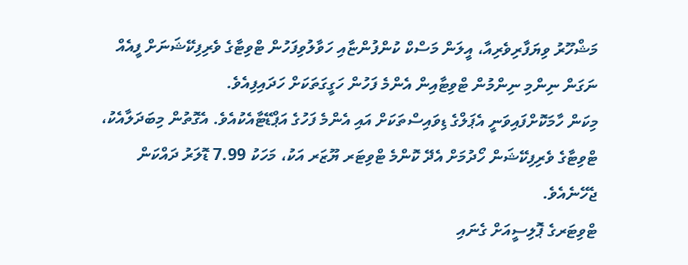މަޝްހޫރު ވިޔަފާރިވެރިއާ، އީލަން މަސްކް ކުންފުންޏާއި ހަވާލުވިފަހުން ޓްވިޓާގެ ވެރިފިކޭޝަނަށް ފީއެއް ނަގަން ނިންމި ނިންމުން ޓްވިޓާއިން އެންމެ ފަހުން ހަގީގަތަކަށް ހަދައިފިއެވެ.
މިކަން ހާމަކޮށްފައިވަނީ އެޕަލްގެ ޑިވައިސްތަކަށް އައި އެންމެ ފަހުގެ އަޕްޑޭޓާއެކުއެވެ. އެގޮތުން މިބަދަލާއެކު، ޓްވިޓާގެ ވެރިފިކޭޝަން ހޯދުމަށް އެދޭ ކޮންމެ ޓްވިޓަރ ޔޫޒަރ އަކު، މަހަކު 7.99 ޑޮލަރު ދައްކަން ޖެހޭނެއެވެ.
ޓްވިޓަރގެ ޕޮލިސީއަށް ގެނައި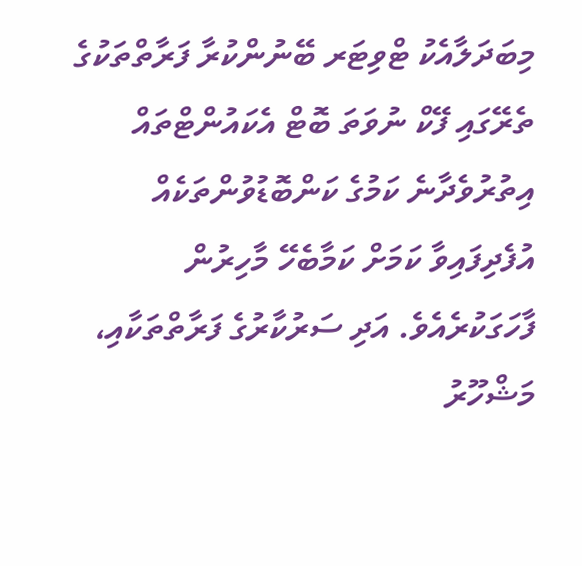މިބަދަލާއެކު ޓްވިޓަރ ބޭނުންކުރާ ފަރާތްތަކުގެ ތެރޭގައި ފޭކް ނުވަތަ ބޮޓް އެކައުންޓްތައް އިތުރުވެދާނެ ކަމުގެ ކަންބޮޑުވުންތަކެއް އުފެދިފައިވާ ކަމަށް ކަމާބެހޭ މާހިރުން ފާހަގަކުރެއެވެ. އަދި ސަރުކާރުގެ ފަރާތްތަކާއި، މަޝްހޫރު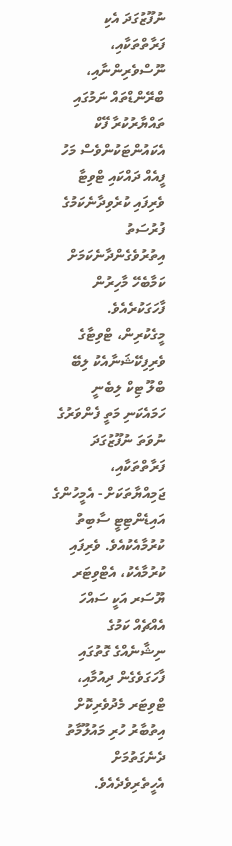ނުފޫޒުގަދަ އެކި ފަރާތްތަކާއި، ނޫސްވެރިންނާއި، ބްރޭންޑްތައް ނަމުގައި ތައްޔާރުކުރާ ފޭކް އެކައުންޓަކުންވެސް މަހު ފީއެއް ދައްކައި ޓްވިޓާ ވެރިފައި ކުރެވިދާނެކަމުގެ ފުރުސަތު އިތުރުވެގެންދާނެކަމަށް ކަމާބެހޭ މާހިރުން ފާހަގަކުރެއެވެ.
މީގެކުރިން، ޓްވިޓާގެ ވެރިފިކޭޝަނާއެކު ލިބޭ ބްލޫ ޓިކް ލިބެނީ ހަމައެކަނި މަތީ ފެންވަރުގެ ނުވަތަ ނުފޫޒުގަދަ ފަރާތްތަކާއި، ޖަމިއްޔާތަކަށް - އެމީހުންގެ އައިޑެންޓިޓީ ސާބިތު ކުރުމާއެކުއެވެ. ވެރިފައި ކުރުމާއެކު، އެޓްވިޓަރ ޔޫސަރ އަކީ ސައްހަ އެއްޗެއް ކަމުގެ ނިޝާނެއްގެ ގޮތުގައި ފާހަގަވެގެން ދިއުމާއި، ޓްވިޓަރ މެދުވެރިކޮށް އިތުބާރު ހުރި މައުލޫމާތު ދެނެގަތުމަށް އެހީތެރިވެދެއެވެ.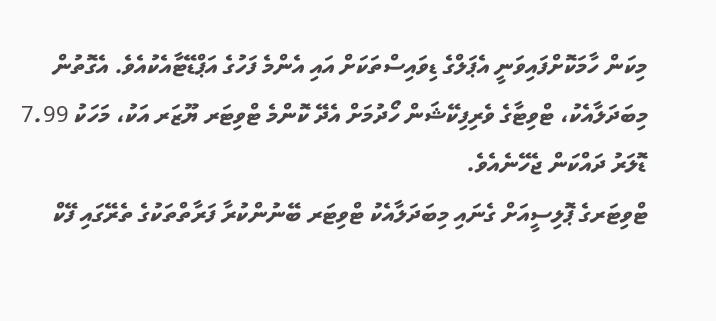މިކަން ހާމަކޮށްފައިވަނީ އެޕަލްގެ ޑިވައިސްތަކަށް އައި އެންމެ ފަހުގެ އަޕްޑޭޓާއެކުއެވެ. އެގޮތުން މިބަދަލާއެކު، ޓްވިޓާގެ ވެރިފިކޭޝަން ހޯދުމަށް އެދޭ ކޮންމެ ޓްވިޓަރ ޔޫޒަރ އަކު، މަހަކު 7.99 ޑޮލަރު ދައްކަން ޖެހޭނެއެވެ.
ޓްވިޓަރގެ ޕޮލިސީއަށް ގެނައި މިބަދަލާއެކު ޓްވިޓަރ ބޭނުންކުރާ ފަރާތްތަކުގެ ތެރޭގައި ފޭކް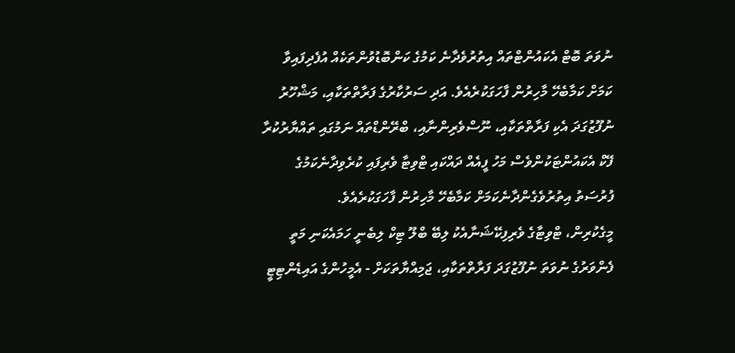ނުވަތަ ބޮޓް އެކައުންޓްތައް އިތުރުވެދާނެ ކަމުގެ ކަންބޮޑުވުންތަކެއް އުފެދިފައިވާ ކަމަށް ކަމާބެހޭ މާހިރުން ފާހަގަކުރެއެވެ. އަދި ސަރުކާރުގެ ފަރާތްތަކާއި، މަޝްހޫރު ނުފޫޒުގަދަ އެކި ފަރާތްތަކާއި، ނޫސްވެރިންނާއި، ބްރޭންޑްތައް ނަމުގައި ތައްޔާރުކުރާ ފޭކް އެކައުންޓަކުންވެސް މަހު ފީއެއް ދައްކައި ޓްވިޓާ ވެރިފައި ކުރެވިދާނެކަމުގެ ފުރުސަތު އިތުރުވެގެންދާނެކަމަށް ކަމާބެހޭ މާހިރުން ފާހަގަކުރެއެވެ.
މީގެކުރިން، ޓްވިޓާގެ ވެރިފިކޭޝަނާއެކު ލިބޭ ބްލޫ ޓިކް ލިބެނީ ހަމައެކަނި މަތީ ފެންވަރުގެ ނުވަތަ ނުފޫޒުގަދަ ފަރާތްތަކާއި، ޖަމިއްޔާތަކަށް - އެމީހުންގެ އައިޑެންޓިޓީ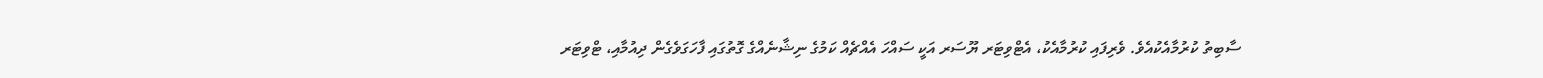ސާބިތު ކުރުމާއެކުއެވެ. ވެރިފައި ކުރުމާއެކު، އެޓްވިޓަރ ޔޫސަރ އަކީ ސައްހަ އެއްޗެއް ކަމުގެ ނިޝާނެއްގެ ގޮތުގައި ފާހަގަވެގެން ދިއުމާއި، ޓްވިޓަރ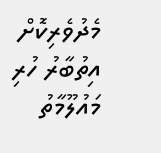މެދުވެރިކޮށް އިތުބާރު ހުރި މައުލޫމާތު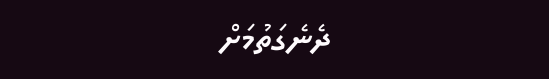ދެނެގަތުމަށް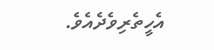އެހީތެރިވެދެއެވެ.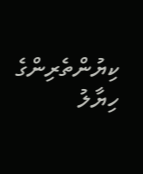ކިޔުންތެރިންގެ ހިޔާލު